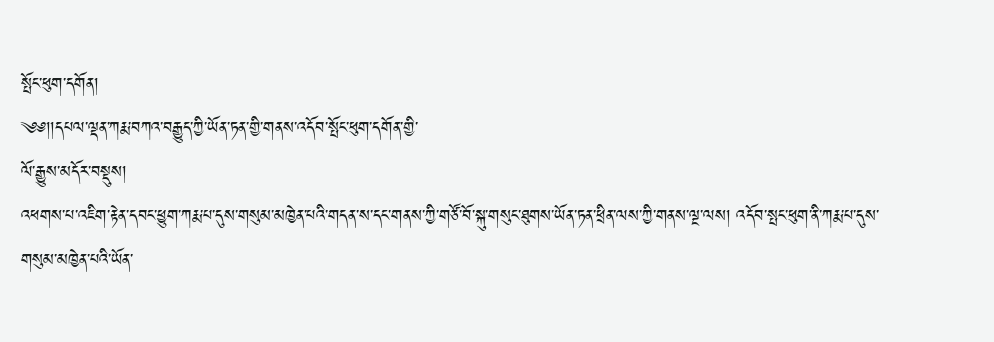སྤོང་ཕུག་དགོན།
༄༅།།དཔལ་ལྡན་ཀརྨ་བཀའ་བརྒྱུད་ཀྱི་ཡོན་ཏན་གྱི་གནས་འདོབ་སྤོང་ཕུག་དགོན་གྱི་
ལོ་རྒྱུས་མདོར་བསྡུས།
འཕགས་པ་འཇིག་རྟེན་དབང་ཕྱུག་ཀརྨ་པ་དུས་གསུམ་མཁྱེན་པའི་གདན་ས་དང་གནས་ཀྱི་གཙོ་བོ་སྐུ་གསུང་ཐུགས་ཡོན་ཏན་ཕྲིན་ལས་ཀྱི་གནས་ལྔ་ལས། འདོབ་སྤང་ཕུག་ནི་ཀརྨ་པ་དུས་གསུམ་མཁྱེན་པའི་ཡོན་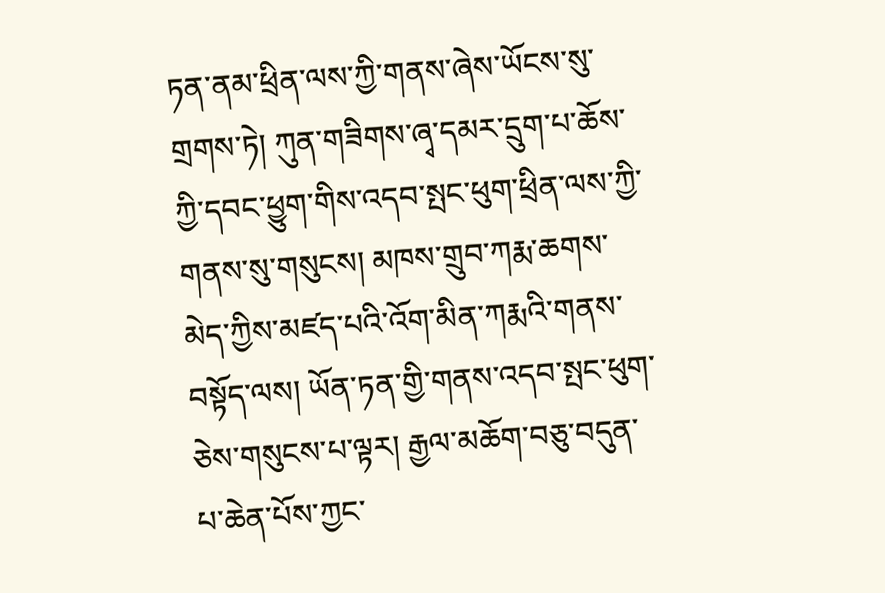ཏན་ནམ་ཕྲིན་ལས་ཀྱི་གནས་ཞེས་ཡོངས་སུ་གྲགས་ཏེ། ཀུན་གཟིགས་ཞྭ་དམར་དྲུག་པ་ཆོས་ཀྱི་དབང་ཕྱུག་གིས་འདབ་སྤང་ཕུག་ཕྲིན་ལས་ཀྱི་གནས་སུ་གསུངས། མཁས་གྲུབ་ཀརྨ་ཆགས་མེད་ཀྱིས་མཛད་པའི་འོག་མིན་ཀརྨའི་གནས་བསྟོད་ལས། ཡོན་ཏན་གྱི་གནས་འདབ་སྤང་ཕུག་ཅེས་གསུངས་པ་ལྟར། རྒྱལ་མཆོག་བཅུ་བདུན་པ་ཆེན་པོས་ཀྱང་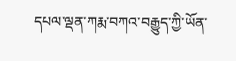དཔལ་ལྡན་ཀརྨ་བཀའ་བརྒྱུད་ཀྱི་ཡོན་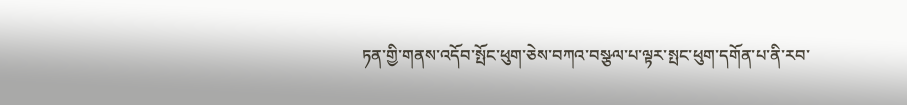ཏན་གྱི་གནས་འདོབ་སྤོང་ཕུག་ཅེས་བཀའ་བསྩལ་པ་ལྟར་སྤང་ཕུག་དགོན་པ་ནི་རབ་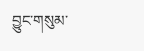བྱུང་གསུམ་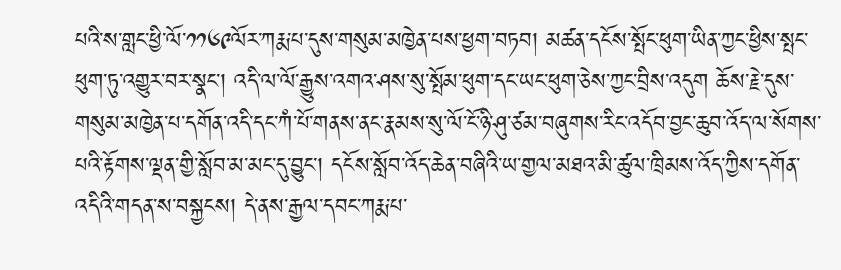པའི་ས་གླང་ཕྱི་ལོ་༡༡༦༩ལོར་ཀརྨ་པ་དུས་གསུམ་མཁྱེན་པས་ཕྱག་བཏབ། མཚན་དངོས་སྤོང་ཕུག་ཡིན་ཀྱང་ཕྱིས་སྤང་ཕུག་ཏུ་འགྱུར་བར་སྣང་། འདི་ལ་ལོ་རྒྱུས་འགའ་ཤས་སུ་སྤོམ་ཕུག་དང་ཡང་ཕུག་ཅེས་ཀྱང་བྲིས་འདུག ཆོས་རྗེ་དུས་གསུམ་མཁྱེན་པ་དགོན་འདི་དང་ཀཾ་པོ་གནས་ནང་རྣམས་སུ་ལོ་ངོ་ཉི་ཤུ་ཙམ་བཞུགས་རིང་འདོབ་བྱང་ཆུབ་འོད་ལ་སོགས་པའི་རྟོགས་ལྡན་གྱི་སློབ་མ་མང་དུ་བྱུང་། དངོས་སློབ་འོད་ཆེན་བཞིའི་ཡ་གྱལ་མཐའ་མི་ཚུལ་ཁྲིམས་འོད་ཀྱིས་དགོན་འདིའི་གདན་ས་བསྐྱངས། དེ་ནས་རྒྱལ་དབང་ཀརྨ་པ་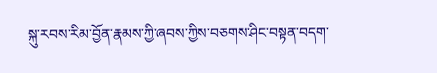སྐུ་རབས་རིམ་བྱོན་རྣམས་ཀྱི་ཞབས་ཀྱིས་བཅགས་ཤིང་བསྟན་བདག་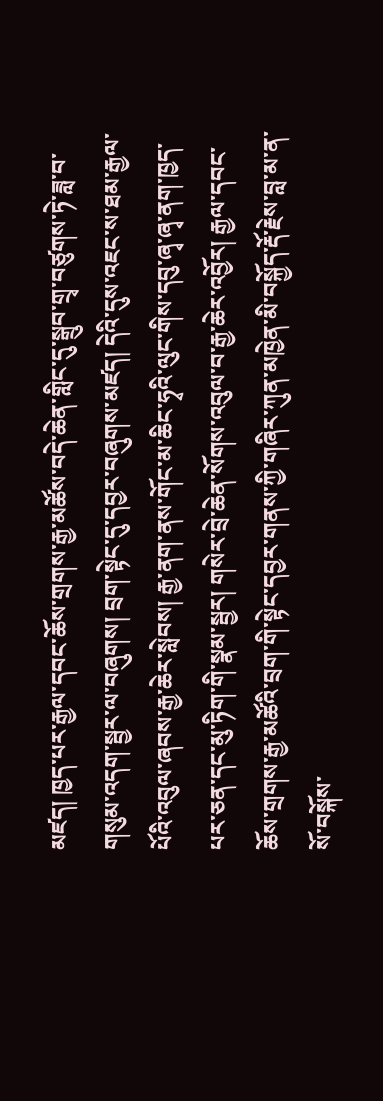མཛད། ཁྱད་པར་རྒྱལ་དབང་ཆོས་གྲགས་རྒྱ་མཚོས་བདེ་ཆེན་གླིང་དུ་སྒྲུབ་གྲྭ་བཙུགས་ཏེ་ཟླ་བ་གསུམ་འདག་སྦྱར་ལ་བཞུགས། བྲག་སྟེང་དུ་དབྱར་བཞུགས་མཛད། དེའི་དུས་འཇང་ས་ཐམ་རྒྱལ་པོའི་འབུལ་ཞབས་རྒྱ་ཆེར་སླེབས། རྒྱ་ནག་ནས་གོང་མ་ཆིང་ཧྭའི་ལུང་གིས་དབུ་ཞྭ་ཞྭ་ནག་ཁྱད་པར་ཅན་དང་མུ་ཏིག་གི་སྣམ་སྦྱར། གསེར་བྲེ་ཆེན་སོགས་འབུལ་བ་རྒྱ་ཆེར་འབྱོར། རྒྱལ་དབང་ཆོས་གྲགས་རྒྱ་མཚོའི་བྲག་གི་སྟེང་དབྱར་གནས་ཀྱི་གཞིར་ཀུན་མཁྱེན་མི་བསྐྱོད་རྡོ་རྗེས་བླ་མ་ན་སོ་བསྐོས་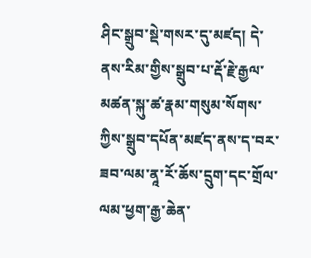ཤིང་སྒྲུབ་སྡེ་གསར་དུ་མཛད། དེ་ནས་རིམ་གྱིས་སྒྲུབ་པ་རྡོ་རྗེ་རྒྱལ་མཚན་སྐུ་ཚ་རྣམ་གསུམ་སོགས་ཀྱིས་སྒྲུབ་དཔོན་མཛད་ནས་ད་བར་ཟབ་ལམ་ནཱ་རོ་ཆོས་དྲུག་དང་གྲོལ་ལམ་ཕྱག་རྒྱ་ཆེན་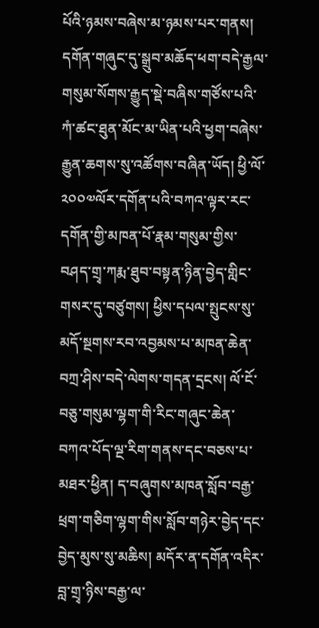པོའི་ཉམས་བཞེས་མ་ཉམས་པར་གནས། དགོན་གཞུང་དུ་སྒྲུབ་མཆོད་ཕག་བདེ་རྒྱལ་གསུམ་སོགས་རྒྱུད་སྡེ་བཞིས་གཙོས་པའི་ཀཾ་ཚང་ཐུན་མོང་མ་ཡིན་པའི་ཕྱག་བཞེས་རྒྱུན་ཆགས་སུ་འཚོགས་བཞིན་ཡོད། ཕྱི་ལོ་༢༠༠༧ལོར་དགོན་པའི་བཀའ་ལྟར་རང་དགོན་གྱི་མཁན་པོ་རྣམ་གསུམ་གྱིས་བཤད་གྲྭ་ཀརྨ་ཐུབ་བསྟན་ཉིན་བྱེད་གླིང་གསར་དུ་བཙུགས། ཕྱིས་དཔལ་སྤུངས་སུ་མདོ་སྔགས་རབ་འབྱམས་པ་མཁན་ཆེན་བཀྲ་ཤིས་བདེ་ལེགས་གདན་དྲངས། ལོ་ངོ་བཅུ་གསུམ་ལྷག་གི་རིང་གཞུང་ཆེན་བཀའ་པོད་ལྔ་རིག་གནས་དང་བཅས་པ་མཐར་ཕྱིན། ད་བཞུགས་མཁན་སློབ་བརྒྱ་ཕྲག་གཅིག་ལྷག་གིས་སློབ་གཉེར་བྱེད་དང་བྱེད་མུས་སུ་མཆིས། མདོར་ན་དགོན་འདིར་བླ་གྲྭ་ཉིས་བརྒྱ་ལ་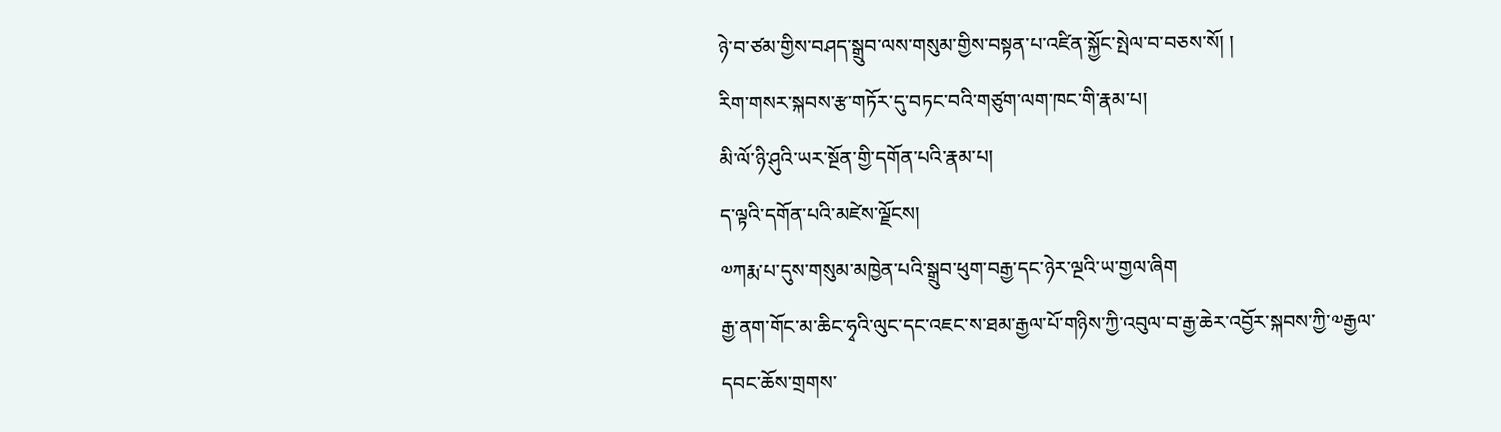ཉེ་བ་ཙམ་གྱིས་བཤད་སྒྲུབ་ལས་གསུམ་གྱིས་བསྟན་པ་འཛིན་སྐྱོང་སྤེལ་བ་བཅས་སོ། །
རིག་གསར་སྐབས་རྩ་གཏོར་དུ་བཏང་བའི་གཙུག་ལག་ཁང་གི་རྣམ་པ།
མི་ལོ་ཉི་ཤུའི་ཡར་སྔོན་གྱི་དགོན་པའི་རྣམ་པ།
ད་ལྟའི་དགོན་པའི་མཛེས་ལྗོངས།
༧ཀརྨ་པ་དུས་གསུམ་མཁྱེན་པའི་སྒྲུབ་ཕུག་བརྒྱ་དང་ཉེར་ལྔའི་ཡ་གྱལ་ཞིག
རྒྱ་ནག་གོང་མ་ཆིང་ཧྭའི་ལུང་དང་འཇང་ས་ཐམ་རྒྱལ་པོ་གཉིས་ཀྱི་འབུལ་བ་རྒྱ་ཆེར་འབྱོར་སྐབས་ཀྱི་༧རྒྱལ་དབང་ཆོས་གྲགས་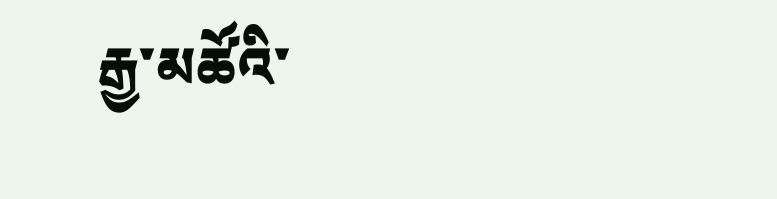རྒྱ་མཚོའི་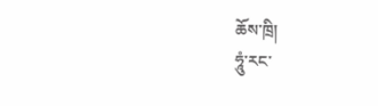ཆོས་ཁྲི།
ཧཱུཾ་རང་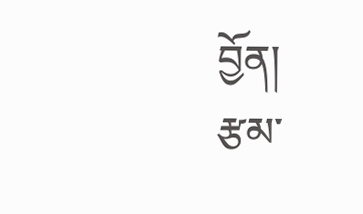བྱོན།
རྩམ་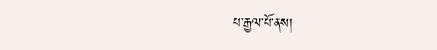པ་རྒྱལ་པོ་ནས།